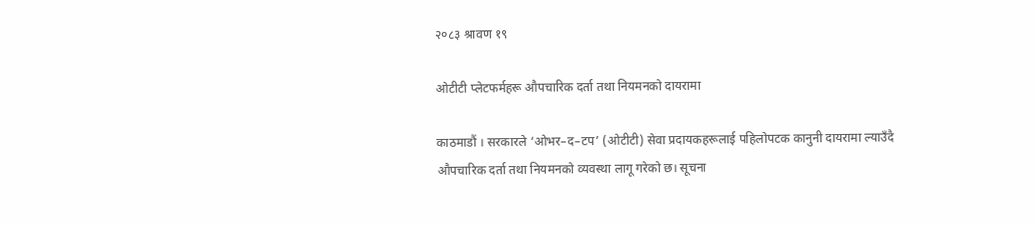२०८३ श्रावण १९

ओटीटी प्लेटफर्महरू औपचारिक दर्ता तथा नियमनको दायरामा

काठमाडौं । सरकारले ‘ओभर–द–टप’ (ओटीटी) सेवा प्रदायकहरूलाई पहिलोपटक कानुनी दायरामा ल्याउँदै औपचारिक दर्ता तथा नियमनको व्यवस्था लागू गरेको छ। सूचना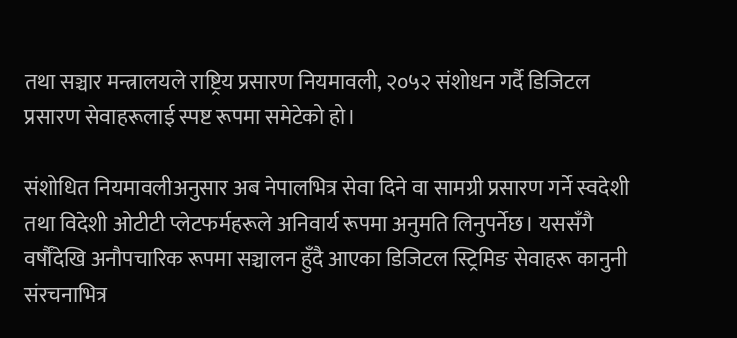तथा सञ्चार मन्त्रालयले राष्ट्रिय प्रसारण नियमावली, २०५२ संशोधन गर्दै डिजिटल प्रसारण सेवाहरूलाई स्पष्ट रूपमा समेटेको हो।

संशोधित नियमावलीअनुसार अब नेपालभित्र सेवा दिने वा सामग्री प्रसारण गर्ने स्वदेशी तथा विदेशी ओटीटी प्लेटफर्महरूले अनिवार्य रूपमा अनुमति लिनुपर्नेछ। यससँगै वर्षौंदेखि अनौपचारिक रूपमा सञ्चालन हुँदै आएका डिजिटल स्ट्रिमिङ सेवाहरू कानुनी संरचनाभित्र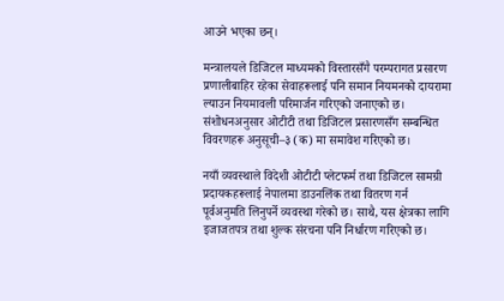आउने भएका छन्।

मन्त्रालयले डिजिटल माध्यमको विस्तारसँगै परम्परागत प्रसारण प्रणालीबाहिर रहेका सेवाहरूलाई पनि समान नियमनको दायरामा ल्याउन नियमावली परिमार्जन गरिएको जनाएको छ। संशोधनअनुसार ओटीटी तथा डिजिटल प्रसारणसँग सम्बन्धित विवरणहरू अनुसूची–३ (क) मा समावेश गरिएको छ।

नयाँ व्यवस्थाले विदेशी ओटीटी प्लेटफर्म तथा डिजिटल सामग्री प्रदायकहरूलाई नेपालमा डाउनलिंक तथा वितरण गर्न पूर्वअनुमति लिनुपर्ने व्यवस्था गरेको छ। साथै, यस क्षेत्रका लागि इजाजतपत्र तथा शुल्क संरचना पनि निर्धारण गरिएको छ।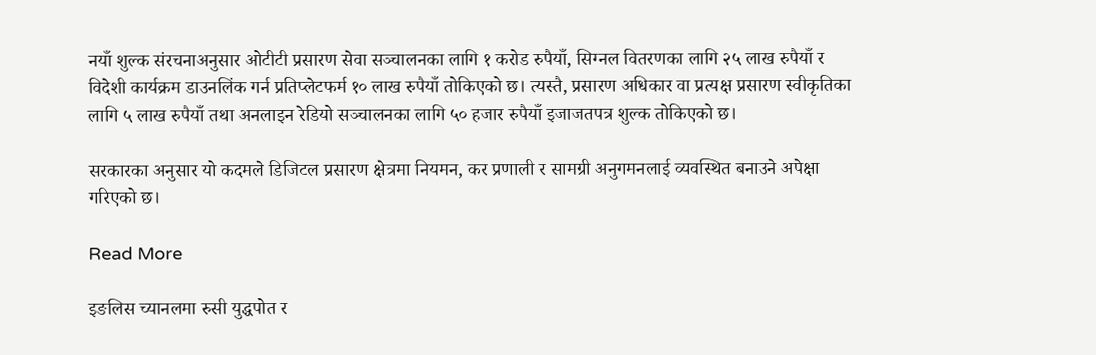नयाँ शुल्क संरचनाअनुसार ओटीटी प्रसारण सेवा सञ्चालनका लागि १ करोड रुपैयाँ, सिग्नल वितरणका लागि २५ लाख रुपैयाँ र विदेशी कार्यक्रम डाउनलिंक गर्न प्रतिप्लेटफर्म १० लाख रुपैयाँ तोकिएको छ। त्यस्तै, प्रसारण अधिकार वा प्रत्यक्ष प्रसारण स्वीकृतिका लागि ५ लाख रुपैयाँ तथा अनलाइन रेडियो सञ्चालनका लागि ५० हजार रुपैयाँ इजाजतपत्र शुल्क तोकिएको छ।

सरकारका अनुसार यो कदमले डिजिटल प्रसारण क्षेत्रमा नियमन, कर प्रणाली र सामग्री अनुगमनलाई व्यवस्थित बनाउने अपेक्षा गरिएको छ।

Read More

इङलिस च्यानलमा रुसी युद्धपोत र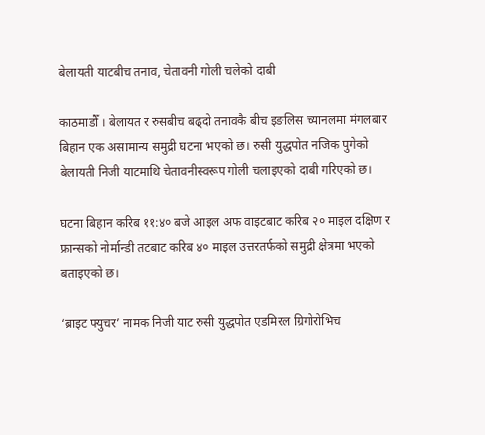बेलायती याटबीच तनाव, चेतावनी गोली चलेको दाबी

काठमाडौँ । बेलायत र रुसबीच बढ्दो तनावकै बीच इङलिस च्यानलमा मंगलबार बिहान एक असामान्य समुद्री घटना भएको छ। रुसी युद्धपोत नजिक पुगेको बेलायती निजी याटमाथि चेतावनीस्वरूप गोली चलाइएको दाबी गरिएको छ।

घटना बिहान करिब ११:४० बजे आइल अफ वाइटबाट करिब २० माइल दक्षिण र फ्रान्सको नोर्मान्डी तटबाट करिब ४० माइल उत्तरतर्फको समुद्री क्षेत्रमा भएको बताइएको छ।

‘ब्राइट फ्युचर’ नामक निजी याट रुसी युद्धपोत एडमिरल ग्रिगोरोभिच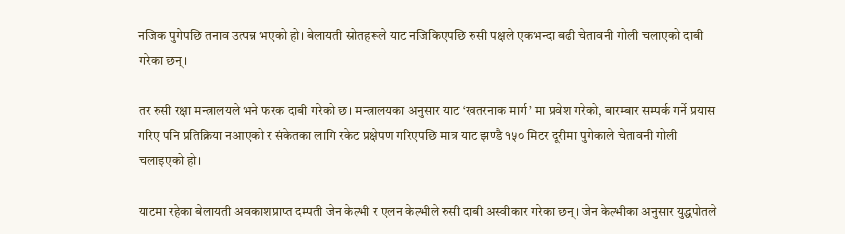नजिक पुगेपछि तनाव उत्पन्न भएको हो। बेलायती स्रोतहरूले याट नजिकिएपछि रुसी पक्षले एकभन्दा बढी चेतावनी गोली चलाएको दाबी गरेका छन्।

तर रुसी रक्षा मन्त्रालयले भने फरक दाबी गरेको छ। मन्त्रालयका अनुसार याट ‘खतरनाक मार्ग’ मा प्रवेश गरेको, बारम्बार सम्पर्क गर्ने प्रयास गरिए पनि प्रतिक्रिया नआएको र संकेतका लागि रकेट प्रक्षेपण गरिएपछि मात्र याट झण्डै १५० मिटर दूरीमा पुगेकाले चेतावनी गोली चलाइएको हो।

याटमा रहेका बेलायती अवकाशप्राप्त दम्पती जेन केल्भी र एलन केल्भीले रुसी दाबी अस्वीकार गरेका छन्। जेन केल्भीका अनुसार युद्धपोतले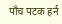पाँच पटक हर्न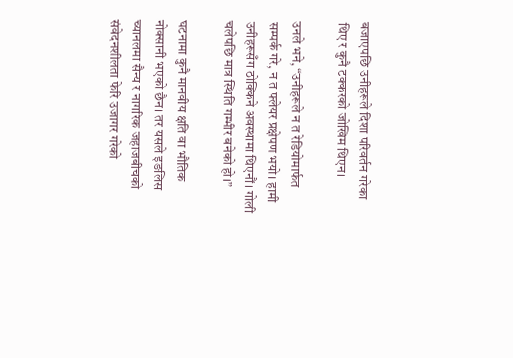बजाएपछि उनीहरूले दिशा परिवर्तन गरेका थिए र कुनै टक्करको जोखिम थिएन।

उनले भने, “उनीहरूले न त रेडियोमार्फत सम्पर्क गरे, न त फ्लेयर प्रक्षेपण भयो। हामी उनीहरूसँग ठोक्किने अवस्थामा थिएनौं। गोली चलेपछि मात्र स्थिति गम्भीर बनेको हो।”

घटनामा कुनै मानवीय क्षति वा भौतिक नोक्सानी भएको छैन। तर यसले इङलिस च्यानलमा सैन्य र नागरिक जहाजबीचको संवेदनशीलता फेरि उजागर गरेको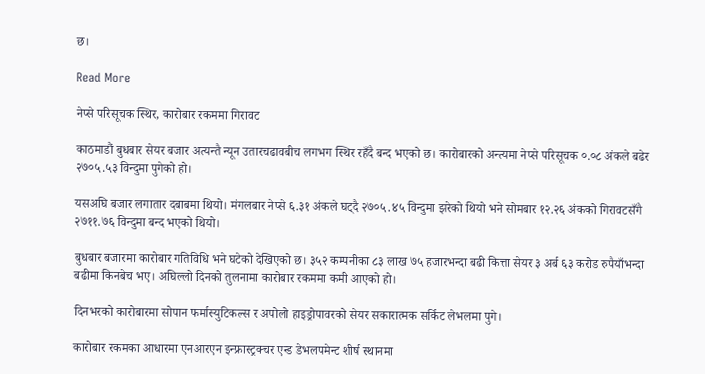छ।

Read More

नेप्से परिसूचक स्थिर, कारोबार रकममा गिरावट

काठमाडौं बुधबार सेयर बजार अत्यन्तै न्यून उतारचढावबीच लगभग स्थिर रहँदै बन्द भएको छ। कारोबारको अन्त्यमा नेप्से परिसूचक ०.०८ अंकले बढेर २७०५.५३ विन्दुमा पुगेको हो।

यसअघि बजार लगातार दबाबमा थियो। मंगलबार नेप्से ६.३१ अंकले घट्दै २७०५.४५ विन्दुमा झरेको थियो भने सोमबार १२.२६ अंकको गिरावटसँगै २७११.७६ विन्दुमा बन्द भएको थियो।

बुधबार बजारमा कारोबार गतिविधि भने घटेको देखिएको छ। ३५२ कम्पनीका ८३ लाख ७५ हजारभन्दा बढी कित्ता सेयर ३ अर्ब ६३ करोड रुपैयाँभन्दा बढीमा किनबेच भए। अघिल्लो दिनको तुलनामा कारोबार रकममा कमी आएको हो।

दिनभरको कारोबारमा सोपान फर्मास्युटिकल्स र अपोलो हाइड्रोपावरको सेयर सकारात्मक सर्किट लेभलमा पुगे।

कारोबार रकमका आधारमा एनआरएन इन्फ्रास्ट्रक्चर एन्ड डेभलपमेन्ट शीर्ष स्थानमा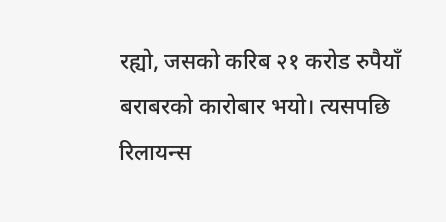रह्यो, जसको करिब २१ करोड रुपैयाँ बराबरको कारोबार भयो। त्यसपछि रिलायन्स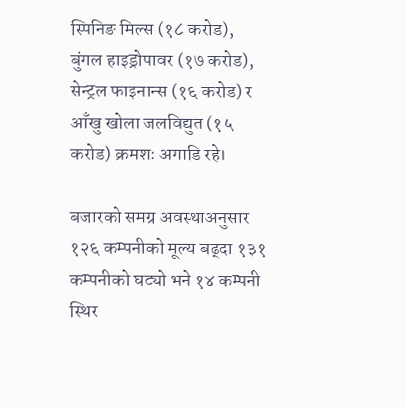स्पिनिङ मिल्स (१८ करोड), बुंगल हाइड्रोपावर (१७ करोड), सेन्ट्रल फाइनान्स (१६ करोड) र आँखु खोला जलविद्युत (१५ करोड) क्रमशः अगाडि रहे।

बजारको समग्र अवस्थाअनुसार १२६ कम्पनीको मूल्य बढ्दा १३१ कम्पनीको घट्यो भने १४ कम्पनी स्थिर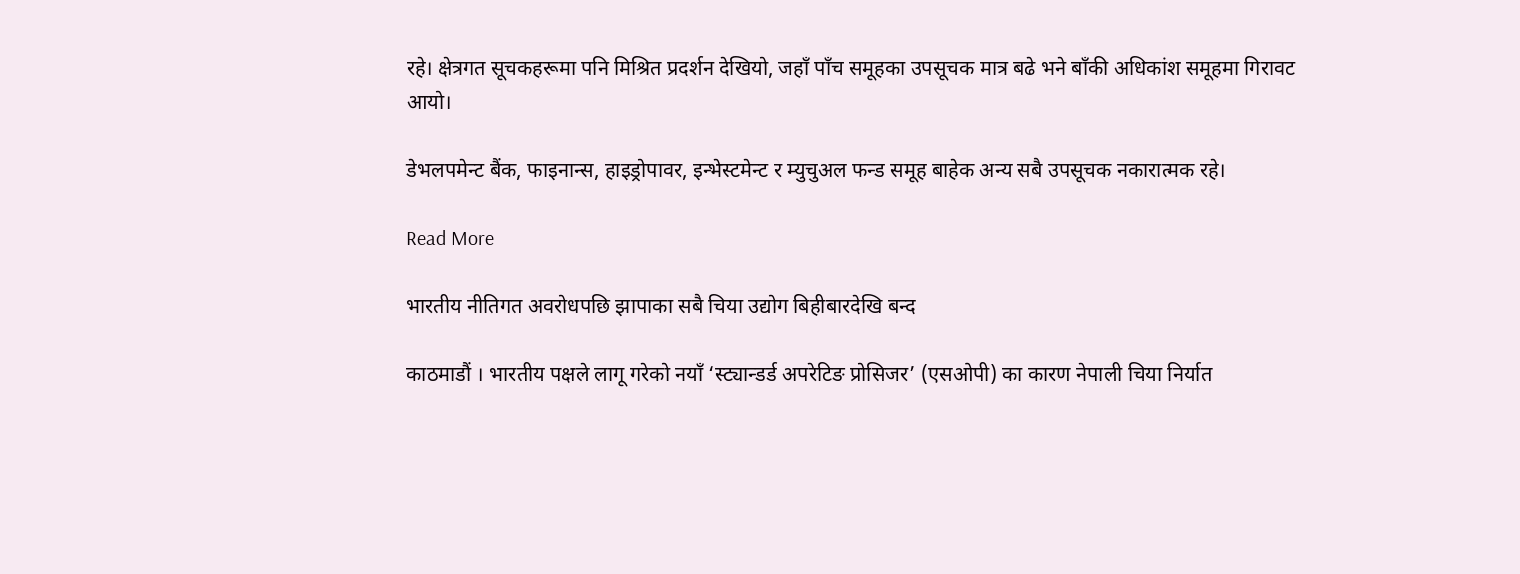रहे। क्षेत्रगत सूचकहरूमा पनि मिश्रित प्रदर्शन देखियो, जहाँ पाँच समूहका उपसूचक मात्र बढे भने बाँकी अधिकांश समूहमा गिरावट आयो।

डेभलपमेन्ट बैंक, फाइनान्स, हाइड्रोपावर, इन्भेस्टमेन्ट र म्युचुअल फन्ड समूह बाहेक अन्य सबै उपसूचक नकारात्मक रहे।

Read More

भारतीय नीतिगत अवरोधपछि झापाका सबै चिया उद्योग बिहीबारदेखि बन्द

काठमाडौं । भारतीय पक्षले लागू गरेको नयाँ ‘स्ट्यान्डर्ड अपरेटिङ प्रोसिजर’ (एसओपी) का कारण नेपाली चिया निर्यात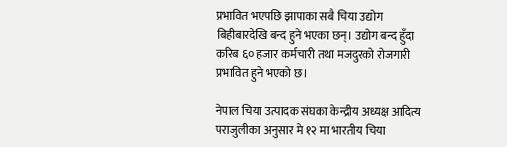प्रभावित भएपछि झापाका सबै चिया उद्योग बिहीबारदेखि बन्द हुने भएका छन्। उद्योग बन्द हुँदा करिब ६० हजार कर्मचारी तथा मजदुरको रोजगारी प्रभावित हुने भएको छ।

नेपाल चिया उत्पादक संघका केन्द्रीय अध्यक्ष आदित्य पराजुलीका अनुसार मे १२ मा भारतीय चिया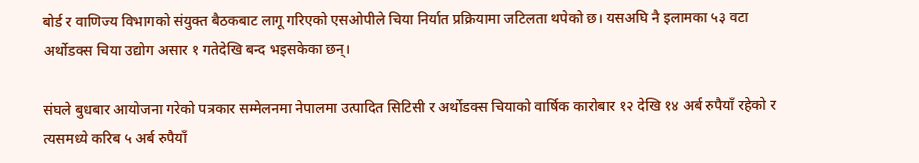बोर्ड र वाणिज्य विभागको संयुक्त बैठकबाट लागू गरिएको एसओपीले चिया निर्यात प्रक्रियामा जटिलता थपेको छ। यसअघि नै इलामका ५३ वटा अर्थोडक्स चिया उद्योग असार १ गतेदेखि बन्द भइसकेका छन्।

संघले बुधबार आयोजना गरेको पत्रकार सम्मेलनमा नेपालमा उत्पादित सिटिसी र अर्थोडक्स चियाको वार्षिक कारोबार १२ देखि १४ अर्ब रुपैयाँ रहेको र त्यसमध्ये करिब ५ अर्ब रुपैयाँ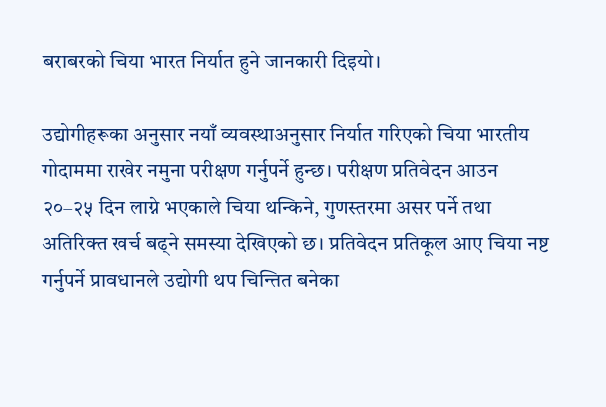बराबरको चिया भारत निर्यात हुने जानकारी दिइयो।

उद्योगीहरूका अनुसार नयाँ व्यवस्थाअनुसार निर्यात गरिएको चिया भारतीय गोदाममा राखेर नमुना परीक्षण गर्नुपर्ने हुन्छ। परीक्षण प्रतिवेदन आउन २०–२५ दिन लाग्ने भएकाले चिया थन्किने, गुणस्तरमा असर पर्ने तथा अतिरिक्त खर्च बढ्ने समस्या देखिएको छ। प्रतिवेदन प्रतिकूल आए चिया नष्ट गर्नुपर्ने प्रावधानले उद्योगी थप चिन्तित बनेका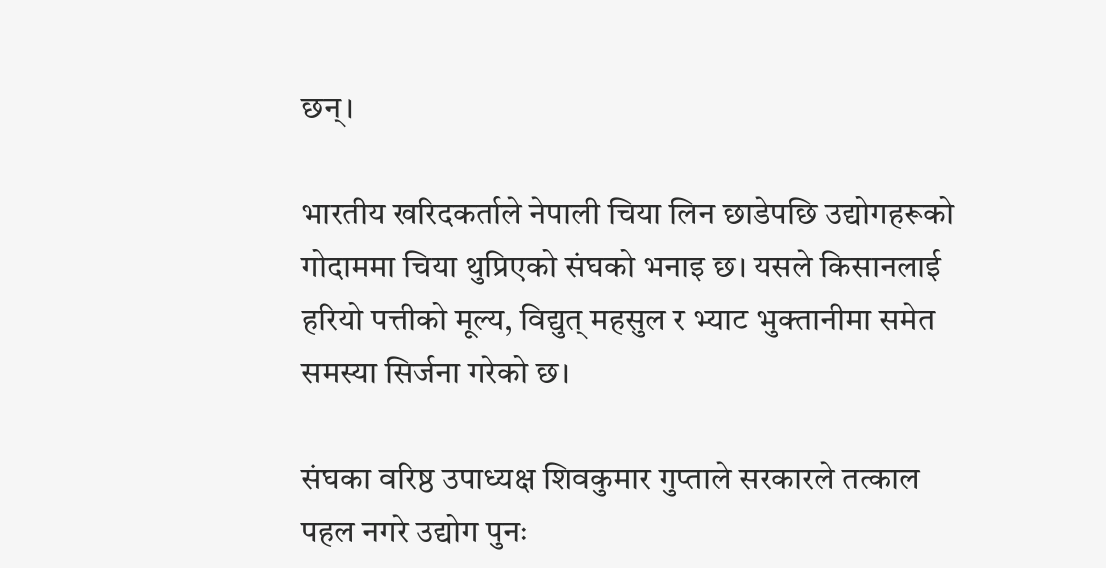छन्।

भारतीय खरिदकर्ताले नेपाली चिया लिन छाडेपछि उद्योगहरूको गोदाममा चिया थुप्रिएको संघको भनाइ छ। यसले किसानलाई हरियो पत्तीको मूल्य, विद्युत् महसुल र भ्याट भुक्तानीमा समेत समस्या सिर्जना गरेको छ।

संघका वरिष्ठ उपाध्यक्ष शिवकुमार गुप्ताले सरकारले तत्काल पहल नगरे उद्योग पुनः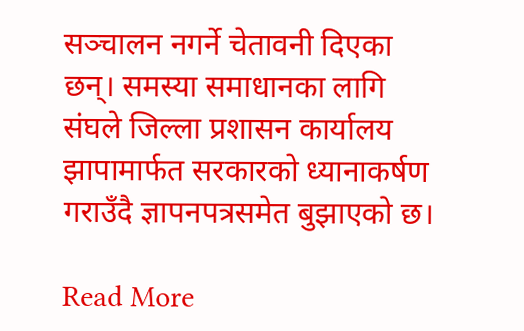सञ्चालन नगर्ने चेतावनी दिएका छन्। समस्या समाधानका लागि संघले जिल्ला प्रशासन कार्यालय झापामार्फत सरकारको ध्यानाकर्षण गराउँदै ज्ञापनपत्रसमेत बुझाएको छ।

Read More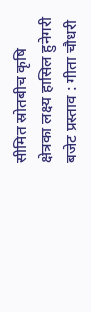सीमित स्रोतबीच कृषि क्षेत्रका लक्ष्य हासिल हुनेगरी बजेट प्रस्ताव : गीता चौधरी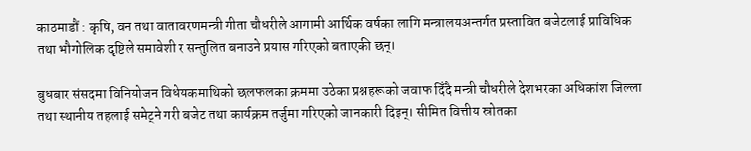काठमाडौं : कृषि, वन तथा वातावरणमन्त्री गीता चौधरीले आगामी आर्थिक वर्षका लागि मन्त्रालयअन्तर्गत प्रस्तावित बजेटलाई प्राविधिक तथा भौगोलिक दृष्टिले समावेशी र सन्तुलित बनाउने प्रयास गरिएको बताएकी छन्।

बुधबार संसदमा विनियोजन विधेयकमाथिको छलफलका क्रममा उठेका प्रश्नहरूको जवाफ दिँदै मन्त्री चौधरीले देशभरका अधिकांश जिल्ला तथा स्थानीय तहलाई समेट्ने गरी बजेट तथा कार्यक्रम तर्जुमा गरिएको जानकारी दिइन्। सीमित वित्तीय स्रोतका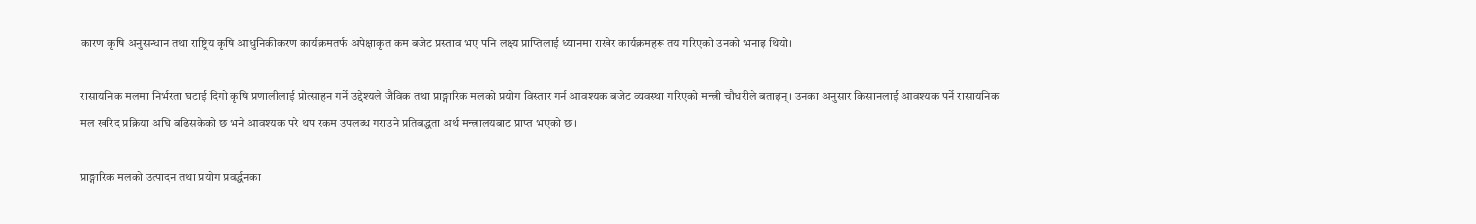कारण कृषि अनुसन्धान तथा राष्ट्रिय कृषि आधुनिकीकरण कार्यक्रमतर्फ अपेक्षाकृत कम बजेट प्रस्ताव भए पनि लक्ष्य प्राप्तिलाई ध्यानमा राखेर कार्यक्रमहरू तय गरिएको उनको भनाइ थियो।

रासायनिक मलमा निर्भरता घटाई दिगो कृषि प्रणालीलाई प्रोत्साहन गर्ने उद्देश्यले जैविक तथा प्राङ्गारिक मलको प्रयोग विस्तार गर्न आवश्यक बजेट व्यवस्था गरिएको मन्त्री चौधरीले बताइन्। उनका अनुसार किसानलाई आवश्यक पर्ने रासायनिक मल खरिद प्रक्रिया अघि बढिसकेको छ भने आवश्यक परे थप रकम उपलब्ध गराउने प्रतिबद्धता अर्थ मन्त्रालयबाट प्राप्त भएको छ।

प्राङ्गारिक मलको उत्पादन तथा प्रयोग प्रवर्द्धनका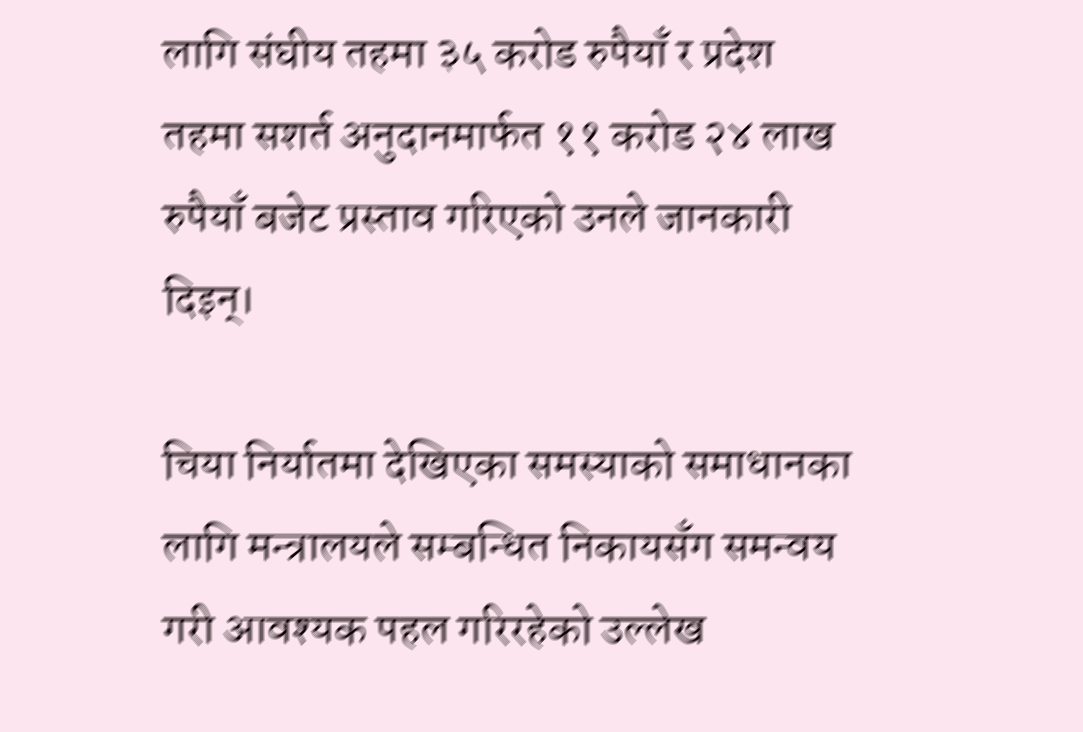लागि संघीय तहमा ३५ करोड रुपैयाँ र प्रदेश तहमा सशर्त अनुदानमार्फत ११ करोड २४ लाख रुपैयाँ बजेट प्रस्ताव गरिएको उनले जानकारी दिइन्।

चिया निर्यातमा देखिएका समस्याको समाधानका लागि मन्त्रालयले सम्बन्धित निकायसँग समन्वय गरी आवश्यक पहल गरिरहेको उल्लेख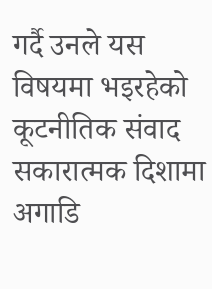गर्दै उनले यस विषयमा भइरहेको कूटनीतिक संवाद सकारात्मक दिशामा अगाडि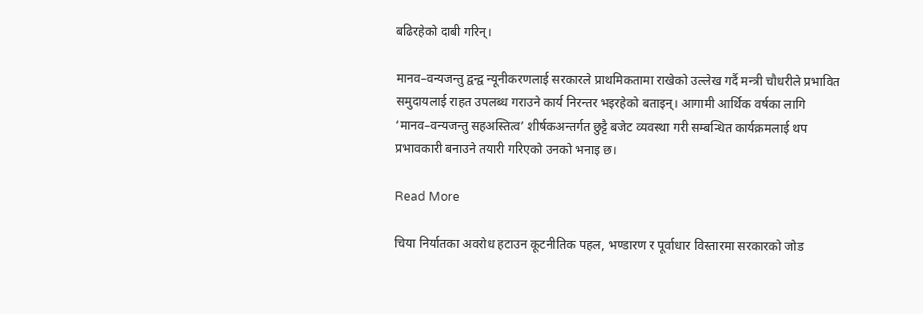बढिरहेको दाबी गरिन्।

मानव–वन्यजन्तु द्वन्द्व न्यूनीकरणलाई सरकारले प्राथमिकतामा राखेको उल्लेख गर्दै मन्त्री चौधरीले प्रभावित समुदायलाई राहत उपलब्ध गराउने कार्य निरन्तर भइरहेको बताइन्। आगामी आर्थिक वर्षका लागि ‘मानव–वन्यजन्तु सहअस्तित्व’ शीर्षकअन्तर्गत छुट्टै बजेट व्यवस्था गरी सम्बन्धित कार्यक्रमलाई थप प्रभावकारी बनाउने तयारी गरिएको उनको भनाइ छ।

Read More

चिया निर्यातका अवरोध हटाउन कूटनीतिक पहल, भण्डारण र पूर्वाधार विस्तारमा सरकारको जोड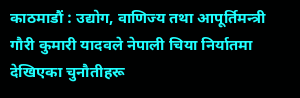काठमाडौं : उद्योग, वाणिज्य तथा आपूर्तिमन्त्री गौरी कुमारी यादवले नेपाली चिया निर्यातमा देखिएका चुनौतीहरू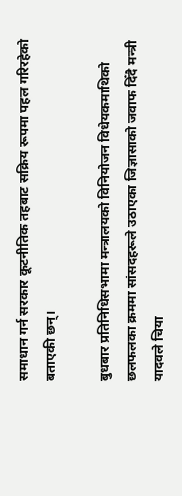समाधान गर्न सरकार कूटनीतिक तहबाट सक्रिय रूपमा पहल गरिरहेको बताएकी छन्।

बुधबार प्रतिनिधिसभामा मन्त्रालयको विनियोजन विधेयकमाथिको छलफलका क्रममा सांसदहरूले उठाएका जिज्ञासाको जवाफ दिँदै मन्त्री यादवले चिया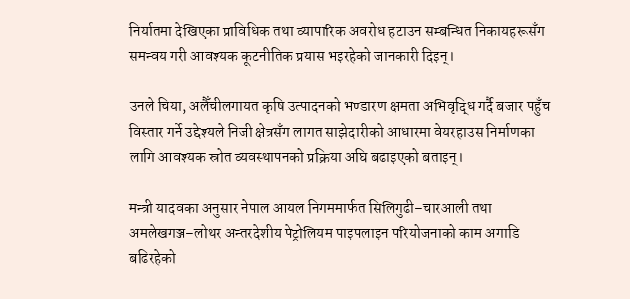निर्यातमा देखिएका प्राविधिक तथा व्यापारिक अवरोध हटाउन सम्बन्धित निकायहरूसँग समन्वय गरी आवश्यक कूटनीतिक प्रयास भइरहेको जानकारी दिइन्।

उनले चिया, अलैँचीलगायत कृषि उत्पादनको भण्डारण क्षमता अभिवृद्धि गर्दै बजार पहुँच विस्तार गर्ने उद्देश्यले निजी क्षेत्रसँग लागत साझेदारीको आधारमा वेयरहाउस निर्माणका लागि आवश्यक स्रोत व्यवस्थापनको प्रक्रिया अघि बढाइएको बताइन्।

मन्त्री यादवका अनुसार नेपाल आयल निगममार्फत सिलिगुढी–चारआली तथा अमलेखगञ्ज–लोथर अन्तरदेशीय पेट्रोलियम पाइपलाइन परियोजनाको काम अगाडि बढिरहेको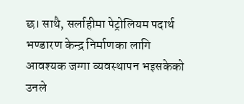छ। साथै, सर्लाहीमा पेट्रोलियम पदार्थ भण्डारण केन्द्र निर्माणका लागि आवश्यक जग्गा व्यवस्थापन भइसकेको उनले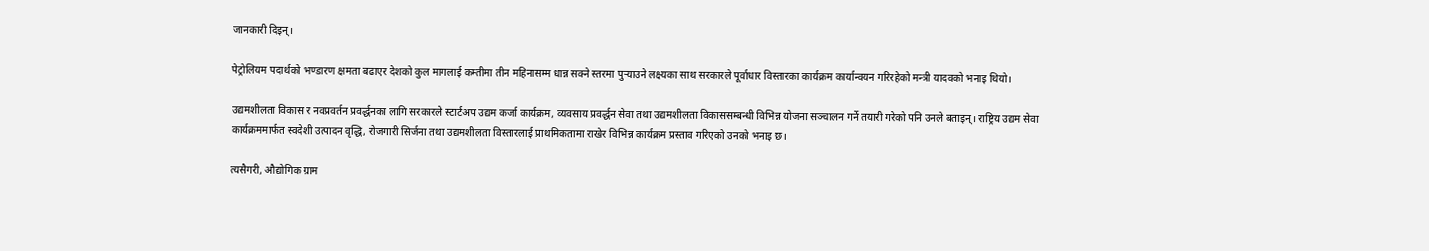जानकारी दिइन्।

पेट्रोलियम पदार्थको भण्डारण क्षमता बढाएर देशको कुल मागलाई कम्तीमा तीन महिनासम्म धान्न सक्ने स्तरमा पुर्‍याउने लक्ष्यका साथ सरकारले पूर्वाधार विस्तारका कार्यक्रम कार्यान्वयन गरिरहेको मन्त्री यादवको भनाइ थियो।

उद्यमशीलता विकास र नवप्रवर्तन प्रवर्द्धनका लागि सरकारले स्टार्टअप उद्यम कर्जा कार्यक्रम, व्यवसाय प्रवर्द्धन सेवा तथा उद्यमशीलता विकाससम्बन्धी विभिन्न योजना सञ्चालन गर्ने तयारी गरेको पनि उनले बताइन्। राष्ट्रिय उद्यम सेवा कार्यक्रममार्फत स्वदेशी उत्पादन वृद्धि, रोजगारी सिर्जना तथा उद्यमशीलता विस्तारलाई प्राथमिकतामा राखेर विभिन्न कार्यक्रम प्रस्ताव गरिएको उनको भनाइ छ।

त्यसैगरी, औद्योगिक ग्राम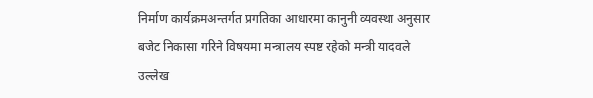निर्माण कार्यक्रमअन्तर्गत प्रगतिका आधारमा कानुनी व्यवस्था अनुसार बजेट निकासा गरिने विषयमा मन्त्रालय स्पष्ट रहेको मन्त्री यादवले उल्लेख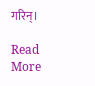गरिन्।

Read More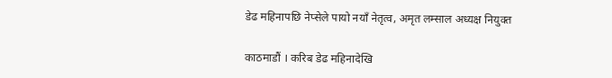डेढ महिनापछि नेप्सेले पायो नयाँ नेतृत्व, अमृत लम्साल अध्यक्ष नियुक्त

काठमाडौं । करिब डेढ महिनादेखि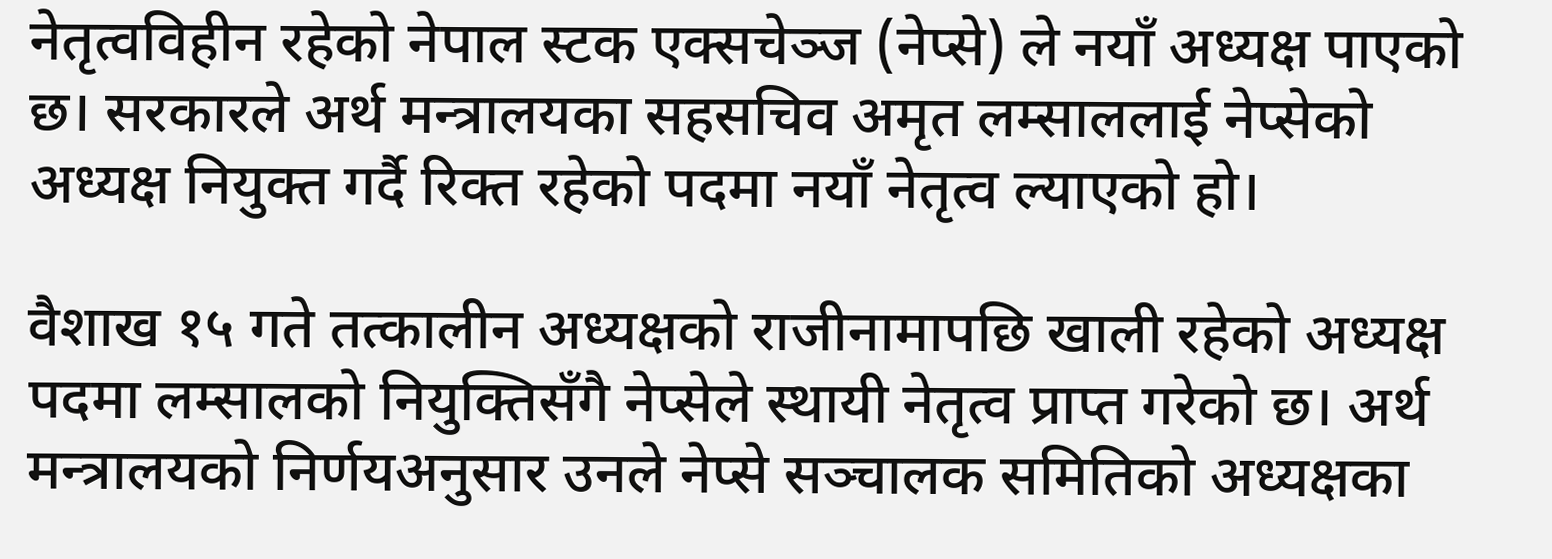नेतृत्वविहीन रहेको नेपाल स्टक एक्सचेञ्ज (नेप्से) ले नयाँ अध्यक्ष पाएको छ। सरकारले अर्थ मन्त्रालयका सहसचिव अमृत लम्साललाई नेप्सेको अध्यक्ष नियुक्त गर्दै रिक्त रहेको पदमा नयाँ नेतृत्व ल्याएको हो।

वैशाख १५ गते तत्कालीन अध्यक्षको राजीनामापछि खाली रहेको अध्यक्ष पदमा लम्सालको नियुक्तिसँगै नेप्सेले स्थायी नेतृत्व प्राप्त गरेको छ। अर्थ मन्त्रालयको निर्णयअनुसार उनले नेप्से सञ्चालक समितिको अध्यक्षका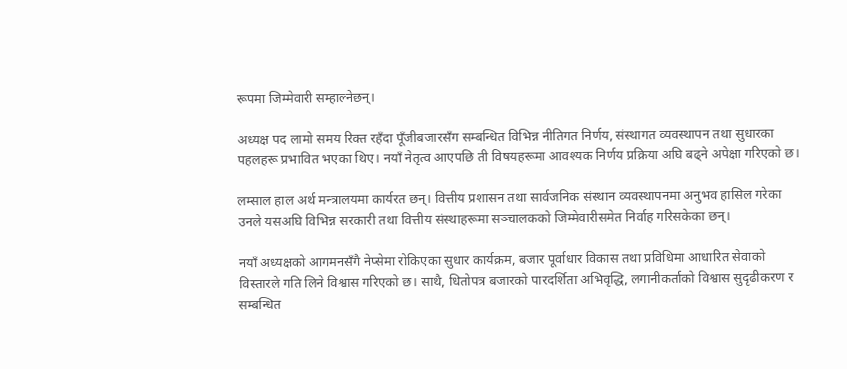रूपमा जिम्मेवारी सम्हाल्नेछन्।

अध्यक्ष पद लामो समय रिक्त रहँदा पूँजीबजारसँग सम्बन्धित विभिन्न नीतिगत निर्णय, संस्थागत व्यवस्थापन तथा सुधारका पहलहरू प्रभावित भएका थिए। नयाँ नेतृत्व आएपछि ती विषयहरूमा आवश्यक निर्णय प्रक्रिया अघि बढ्ने अपेक्षा गरिएको छ।

लम्साल हाल अर्थ मन्त्रालयमा कार्यरत छन्। वित्तीय प्रशासन तथा सार्वजनिक संस्थान व्यवस्थापनमा अनुभव हासिल गरेका उनले यसअघि विभिन्न सरकारी तथा वित्तीय संस्थाहरूमा सञ्चालकको जिम्मेवारीसमेत निर्वाह गरिसकेका छन्।

नयाँ अध्यक्षको आगमनसँगै नेप्सेमा रोकिएका सुधार कार्यक्रम, बजार पूर्वाधार विकास तथा प्रविधिमा आधारित सेवाको विस्तारले गति लिने विश्वास गरिएको छ। साथै, धितोपत्र बजारको पारदर्शिता अभिवृद्धि, लगानीकर्ताको विश्वास सुदृढीकरण र सम्बन्धित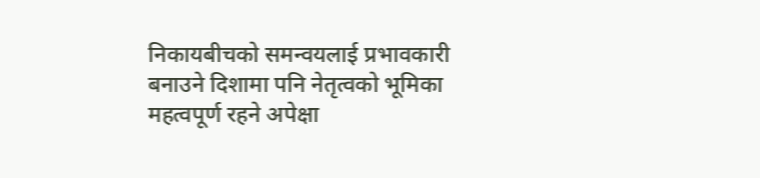निकायबीचको समन्वयलाई प्रभावकारी बनाउने दिशामा पनि नेतृत्वको भूमिका महत्वपूर्ण रहने अपेक्षा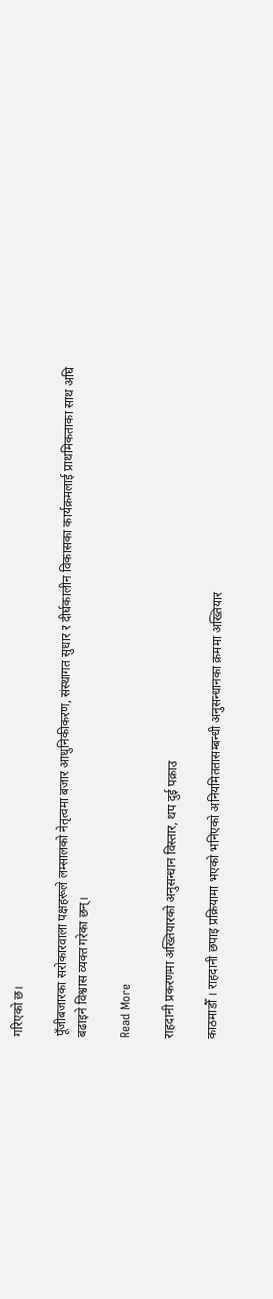गरिएको छ।

पूँजीबजारका सरोकारवाला पक्षहरूले लम्सालको नेतृत्वमा बजार आधुनिकीकरण, संस्थागत सुधार र दीर्घकालीन विकासका कार्यक्रमलाई प्राथमिकताका साथ अघि बढाइने विश्वास व्यक्त गरेका छन्।

Read More

राहदानी प्रकरणमा अख्तियारको अनुसन्धान विस्तार, थप दुई पक्राउ

काठमाडौँ । राहदानी छपाइ प्रक्रियामा भएको भनिएको अनियमिततासम्बन्धी अनुसन्धानका क्रममा अख्तियार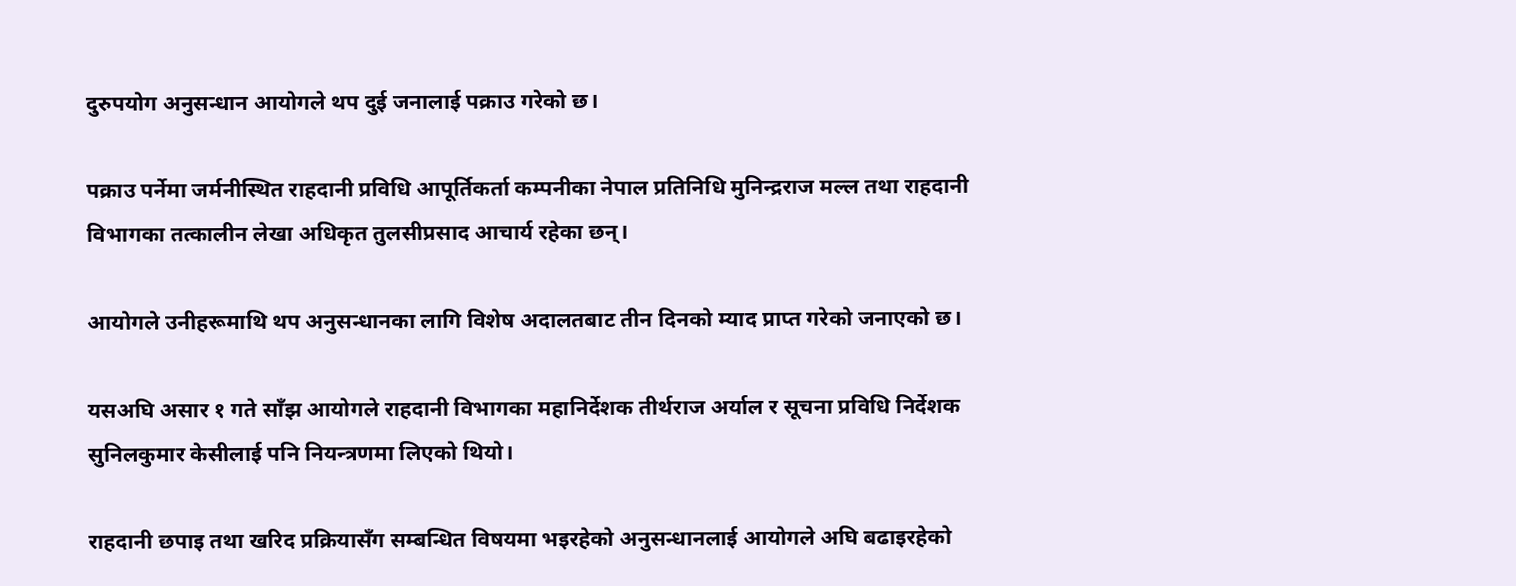दुरुपयोग अनुसन्धान आयोगले थप दुई जनालाई पक्राउ गरेको छ।

पक्राउ पर्नेमा जर्मनीस्थित राहदानी प्रविधि आपूर्तिकर्ता कम्पनीका नेपाल प्रतिनिधि मुनिन्द्रराज मल्ल तथा राहदानी विभागका तत्कालीन लेखा अधिकृत तुलसीप्रसाद आचार्य रहेका छन्।

आयोगले उनीहरूमाथि थप अनुसन्धानका लागि विशेष अदालतबाट तीन दिनको म्याद प्राप्त गरेको जनाएको छ।

यसअघि असार १ गते साँझ आयोगले राहदानी विभागका महानिर्देशक तीर्थराज अर्याल र सूचना प्रविधि निर्देशक सुनिलकुमार केसीलाई पनि नियन्त्रणमा लिएको थियो।

राहदानी छपाइ तथा खरिद प्रक्रियासँग सम्बन्धित विषयमा भइरहेको अनुसन्धानलाई आयोगले अघि बढाइरहेको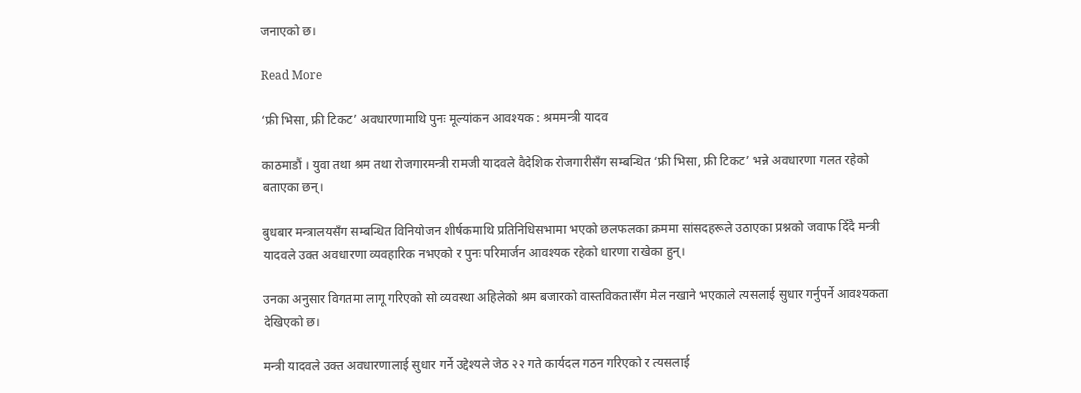जनाएको छ।

Read More

‘फ्री भिसा, फ्री टिकट’ अवधारणामाथि पुनः मूल्यांकन आवश्यक : श्रममन्त्री यादव

काठमाडौं । युवा तथा श्रम तथा रोजगारमन्त्री रामजी यादवले वैदेशिक रोजगारीसँग सम्बन्धित ‘फ्री भिसा, फ्री टिकट’ भन्ने अवधारणा गलत रहेको बताएका छन्।

बुधबार मन्त्रालयसँग सम्बन्धित विनियोजन शीर्षकमाथि प्रतिनिधिसभामा भएको छलफलका क्रममा सांसदहरूले उठाएका प्रश्नको जवाफ दिँदै मन्त्री यादवले उक्त अवधारणा व्यवहारिक नभएको र पुनः परिमार्जन आवश्यक रहेको धारणा राखेका हुन्।

उनका अनुसार विगतमा लागू गरिएको सो व्यवस्था अहिलेको श्रम बजारको वास्तविकतासँग मेल नखाने भएकाले त्यसलाई सुधार गर्नुपर्ने आवश्यकता देखिएको छ।

मन्त्री यादवले उक्त अवधारणालाई सुधार गर्ने उद्देश्यले जेठ २२ गते कार्यदल गठन गरिएको र त्यसलाई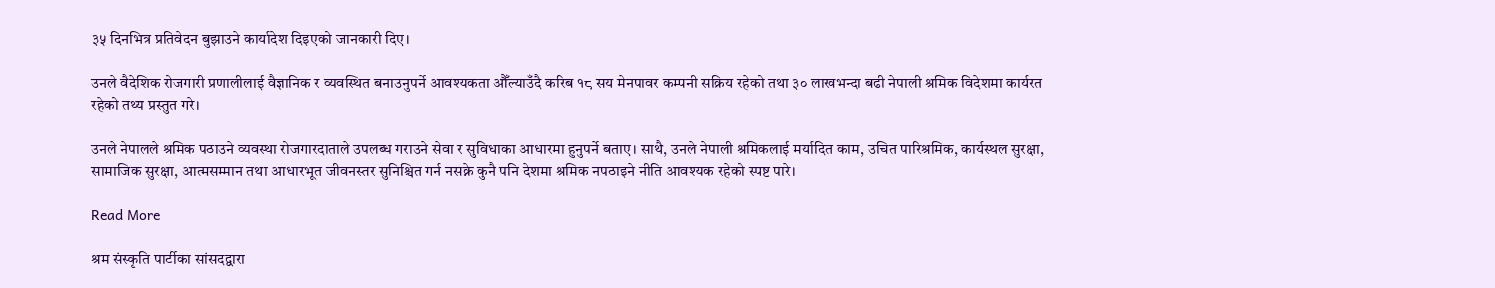३५ दिनभित्र प्रतिवेदन बुझाउने कार्यादेश दिइएको जानकारी दिए।

उनले वैदेशिक रोजगारी प्रणालीलाई वैज्ञानिक र व्यवस्थित बनाउनुपर्ने आवश्यकता औँल्याउँदै करिब १८ सय मेनपावर कम्पनी सक्रिय रहेको तथा ३० लाखभन्दा बढी नेपाली श्रमिक विदेशमा कार्यरत रहेको तथ्य प्रस्तुत गरे।

उनले नेपालले श्रमिक पठाउने व्यवस्था रोजगारदाताले उपलब्ध गराउने सेवा र सुविधाका आधारमा हुनुपर्ने बताए। साथै, उनले नेपाली श्रमिकलाई मर्यादित काम, उचित पारिश्रमिक, कार्यस्थल सुरक्षा, सामाजिक सुरक्षा, आत्मसम्मान तथा आधारभूत जीवनस्तर सुनिश्चित गर्न नसक्ने कुनै पनि देशमा श्रमिक नपठाइने नीति आवश्यक रहेको स्पष्ट पारे।

Read More

श्रम संस्कृति पार्टीका सांसदद्वारा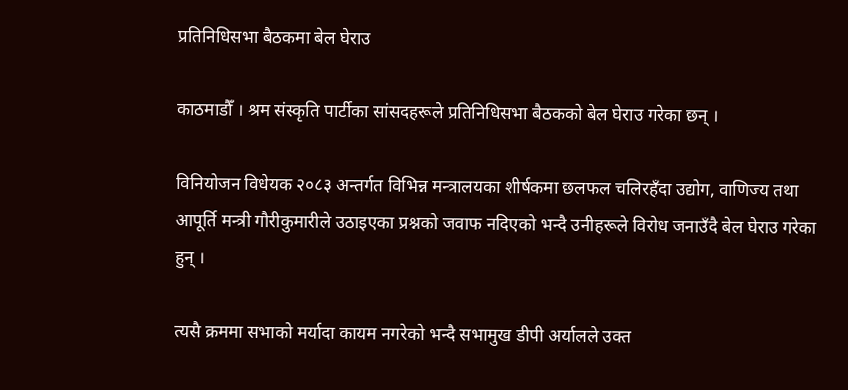प्रतिनिधिसभा बैठकमा बेल घेराउ

काठमाडौँ । श्रम संस्कृति पार्टीका सांसदहरूले प्रतिनिधिसभा बैठकको बेल घेराउ गरेका छन् ।

विनियोजन विधेयक २०८३ अन्तर्गत विभिन्न मन्त्रालयका शीर्षकमा छलफल चलिरहँदा उद्योग, वाणिज्य तथा आपूर्ति मन्त्री गौरीकुमारीले उठाइएका प्रश्नको जवाफ नदिएको भन्दै उनीहरूले विरोध जनाउँदै बेल घेराउ गरेका हुन् ।

त्यसै क्रममा सभाको मर्यादा कायम नगरेको भन्दै सभामुख डीपी अर्यालले उक्त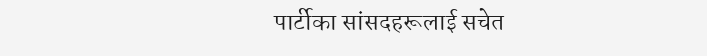पार्टीका सांसदहरूलाई सचेत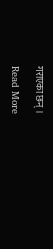गराएका छन् ।

Read More